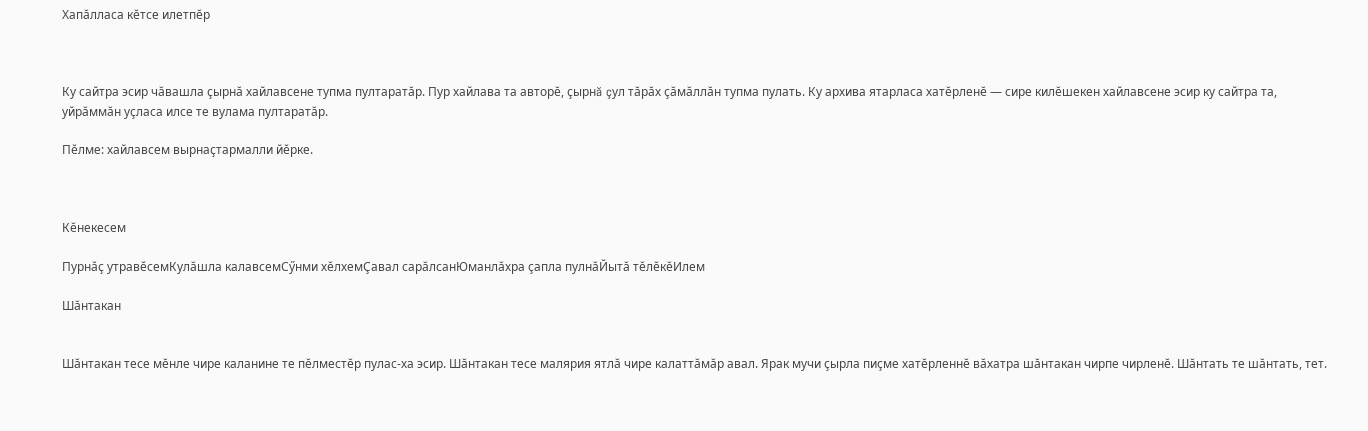Хапăлласа кĕтсе илетпĕр



Ку сайтра эсир чăвашла çырнă хайлавсене тупма пултаратăр. Пур хайлава та авторĕ, çырнă çул тăрăх çăмăллăн тупма пулать. Ку архива ятарласа хатĕрленĕ — сире килĕшекен хайлавсене эсир ку сайтра та, уйрăммăн уçласа илсе те вулама пултаратăр.

Пӗлме: хайлавсем вырнаҫтармалли йӗрке.



Кĕнекесем

Пурнӑҫ утравӗсемКулăшла калавсемСӳнми хĕлхемÇавал сарăлсанЮманлăхра çапла пулнăЙытă тĕлĕкĕИлем

Шăнтакан


Шăнтакан тесе мĕнле чире каланине те пĕлместĕр пулас-ха эсир. Шăнтакан тесе малярия ятлă чире калаттăмăр авал. Ярак мучи çырла пиçме хатĕрленнĕ вăхатра шăнтакан чирпе чирленĕ. Шăнтать те шăнтать, тет.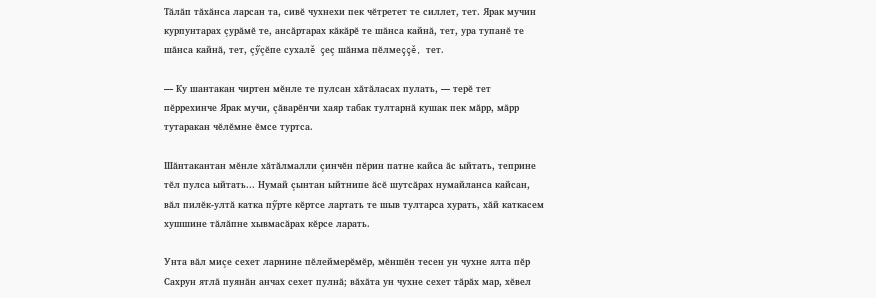Тăлăп тăхăнса ларсан та, сивĕ чухнехи пек чĕтретет те силлет, тет. Ярак мучин курпунтарах çурăмĕ те, ансăртарах кăкăрĕ те шăнса кайнă, тет, ура тупанĕ те шăнса кайнă, тет, çӳçĕпе сухалĕ çеç шăнма пĕлмеççĕ, тет.

— Ку шантакан чиртен мĕнле те пулсан хăтăласах пулать, — терĕ тет пĕррехинче Ярак мучи, çăварĕнчи хаяр табак тултарнă кушак пек мăрр, мăрр тутаракан чĕлĕмне ĕмсе туртса.

Шăнтакантан мĕнле хăтăлмалли çинчĕн пĕрин патне кайса ăс ыйтать, теприне тĕл пулса ыйтать... Нумай çынтан ыйтнипе ăсĕ шутсăрах нумайланса кайсан, вăл пилĕк-ултă катка пӳрте кĕртсе лартать те шыв тултарса хурать, хăй каткасем хушшине тăлăпне хывмасăрах кĕрсе ларать.

Унта вăл миçе сехет ларнине пĕлеймерĕмĕр, мĕншĕн тесен ун чухне ялта пĕр Сахрун ятлă пуянăн анчах сехет пулнă; вăхăта ун чухне сехет тăрăх мар, хĕвел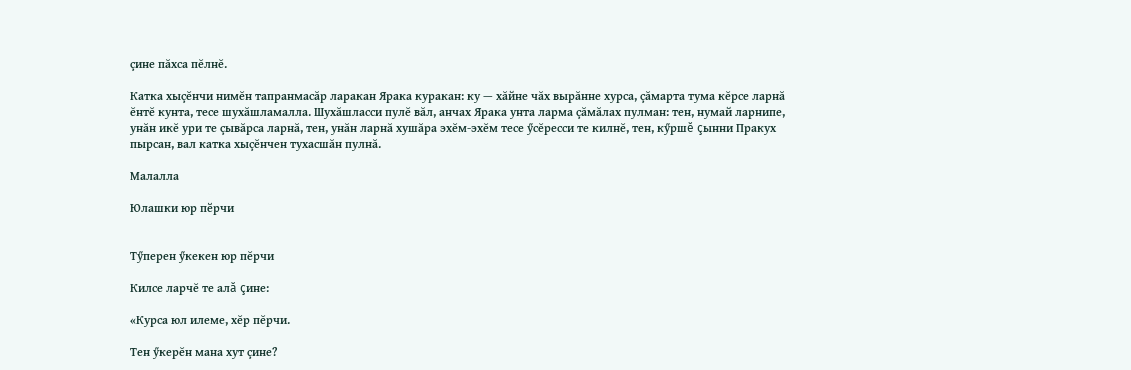çине пăхса пĕлнĕ.

Катка хыçĕнчи нимĕн тапранмасăр ларакан Ярака куракан: ку — хăйне чăх вырăнне хурса, çăмарта тума кĕрсе ларнă ĕнтĕ кунта, тесе шухăшламалла. Шухăшласси пулĕ вăл, анчах Ярака унта ларма çăмăлах пулман: тен, нумай ларнипе, унăн икĕ ури те çывăрса ларнă, тен, унăн ларнă хушăра эхĕм-эхĕм тесе ӳсĕресси те килнĕ, тен, кӳршĕ çынни Пракух пырсан, вал катка хыçĕнчен тухасшăн пулнă.

Малалла

Юлашки юр пӗрчи


Тӳперен ӳкекен юр пĕрчи

Килсе ларчĕ те алă çине:

«Курса юл илеме, хĕр пĕрчи.

Тен ӳкерĕн мана хут çине?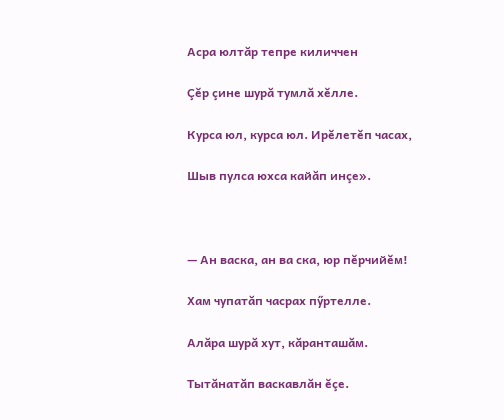Асра юлтăр тепре киличчен

Çĕр çине шурă тумлă хĕлле.

Курса юл, курса юл. Ирĕлетĕп часах,

Шыв пулса юхса кайăп инçе».



— Ан васка, ан ва ска, юр пĕрчийĕм!

Хам чупатăп часрах пӳртелле.

Алăра шурă хут, кăранташăм.

Тытăнатăп васкавлăн ĕçе.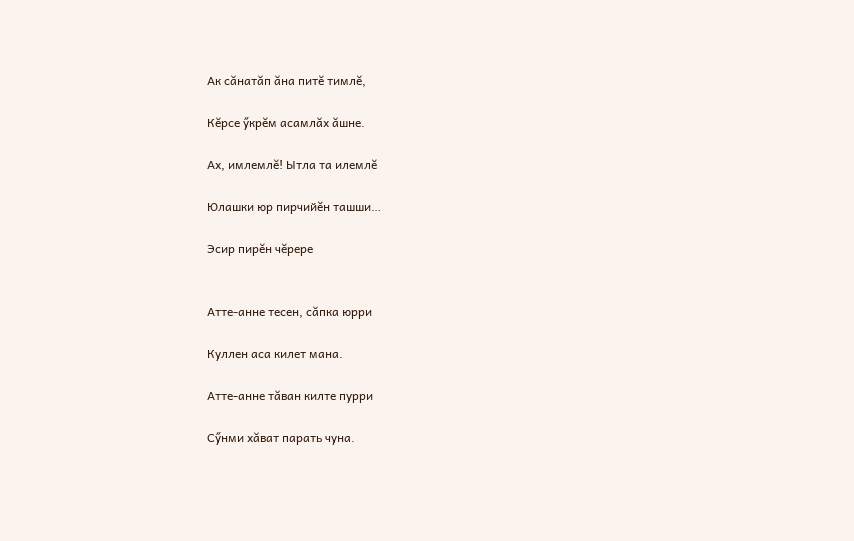Ак сăнатăп ăна питĕ тимлĕ,

Кĕрсе ӳкрĕм асамлăх ăшне.

Ах, имлемлĕ! Ытла та илемлĕ

Юлашки юр пирчийĕн ташши…

Эсир пирĕн чĕрере


Атте-анне тесен, сăпка юрри

Куллен аса килет мана.

Атте-анне тăван килте пурри

Сӳнми хăват парать чуна.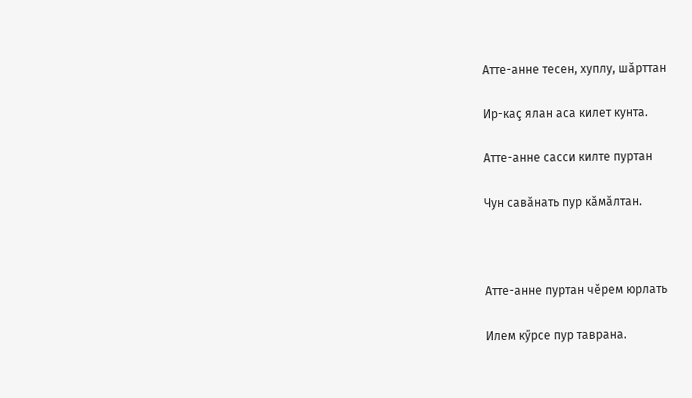Атте-анне тесен, хуплу, шăрттан

Ир-каç ялан аса килет кунта.

Атте-анне сасси килте пуртан

Чун савăнать пур кăмăлтан.



Атте-анне пуртан чĕрем юрлать

Илем кӳрсе пур таврана.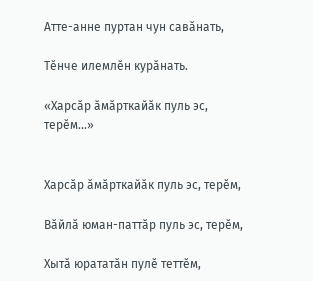Атте-анне пуртан чун савăнать,

Тĕнче илемлĕн курăнать.

«Харсăр ăмăрткайăк пуль эс, терĕм...»


Харсăр ăмăрткайăк пуль эс, терĕм,

Вăйлă юман-паттăр пуль эс, терĕм,

Хытă юрататăн пулĕ теттĕм,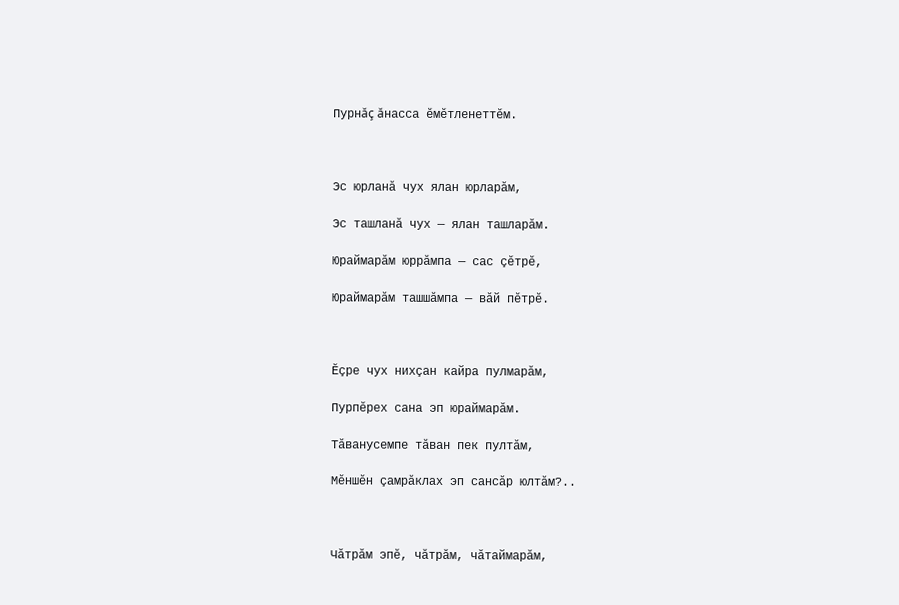Пурнăç ăнасса ĕмĕтленеттĕм.



Эс юрланă чух ялан юрларăм,

Эс ташланă чух — ялан ташларăм.

Юраймарăм юррăмпа — сас çĕтрĕ,

Юраймарăм ташшăмпа — вăй пĕтрĕ.



Ĕçре чух нихçан кайра пулмарăм,

Пурпĕрех сана эп юраймарăм.

Тăванусемпе тăван пек пултăм,

Мĕншĕн çамрăклах эп сансăр юлтăм?..



Чăтрăм эпĕ, чăтрăм, чăтаймарăм,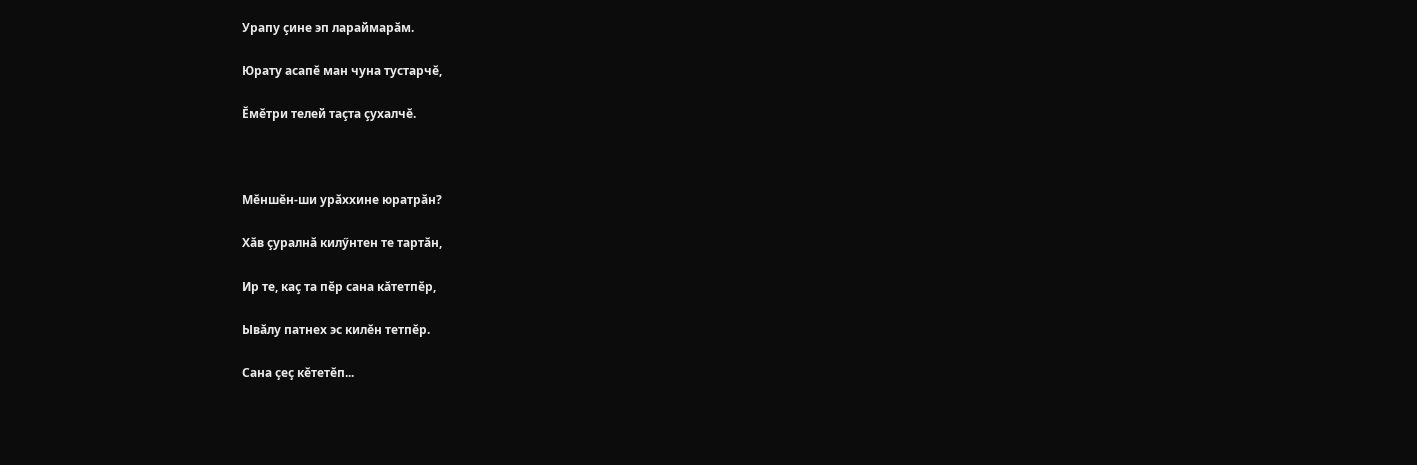Урапу çине эп лараймарăм.

Юрату асапĕ ман чуна тустарчĕ,

Ĕмĕтри телей таçта çухалчĕ.



Мĕншĕн-ши урăххине юратрăн?

Хăв çуралнă килӳнтен те тартăн,

Ир те, каç та пĕр сана кăтетпĕр,

Ывăлу патнех эс килĕн тетпĕр.

Сана ҫеҫ кĕтетĕп...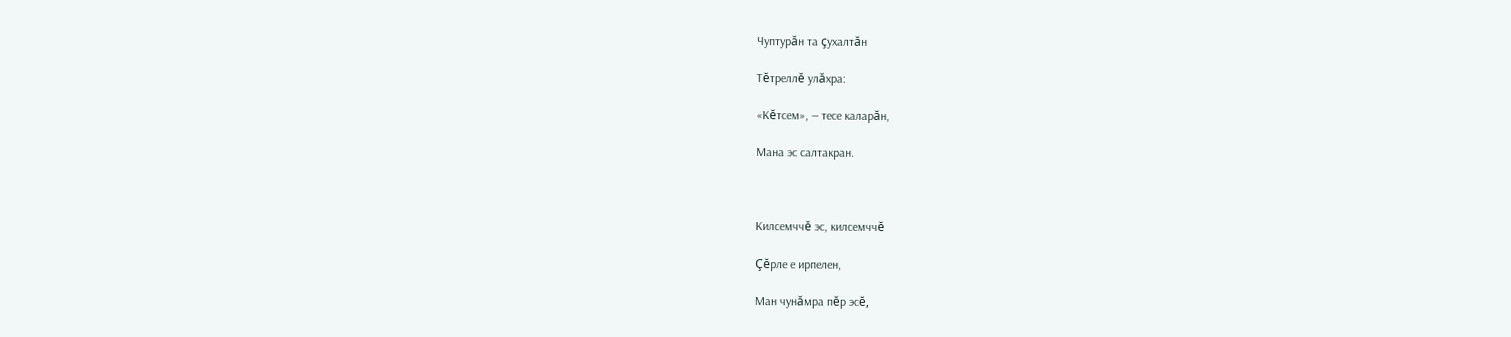Чуптурăн та çухалтăн

Тĕтреллĕ улăхра:

«Кĕтсем», — тесе каларăн,

Мана эс салтакран.



Килсемччĕ эс, килсемччĕ

Çĕрле е ирпелен,

Ман чунăмра пĕр эсĕ,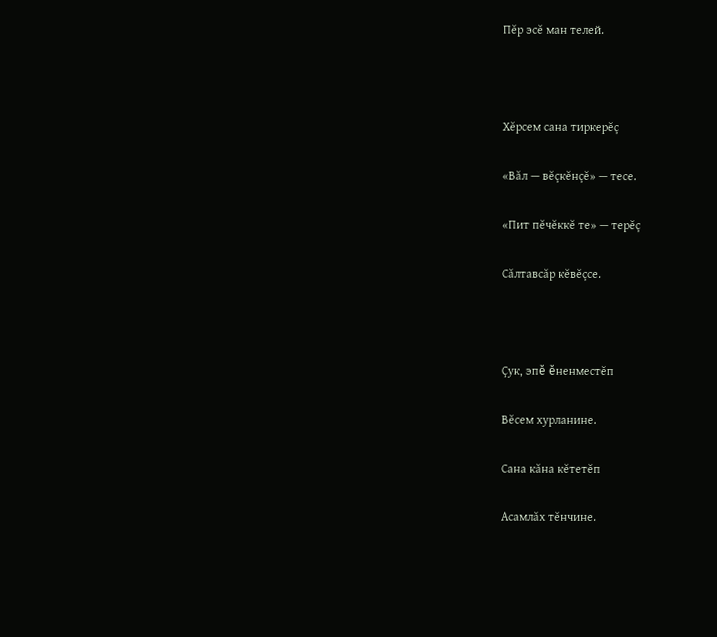Пĕр эсĕ ман телей.



Хĕрсем сана тиркерĕç

«Вăл — вĕçкĕнçĕ» — тесе.

«Пит пĕчĕккĕ те» — терĕç

Сăлтавсăр кĕвĕçсе.



Çук, эпĕ ĕненместĕп

Вĕсем хурланине.

Сана кăна кĕтетĕп

Асамлăх тĕнчине.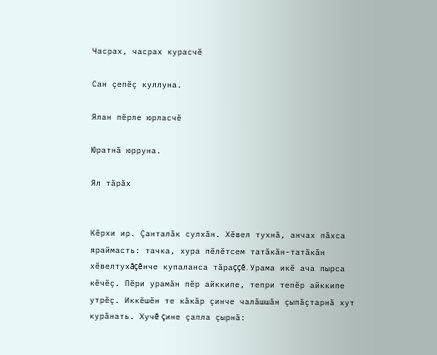Часрах, часрах курасчĕ

Сан çепĕç куллуна.

Ялан пĕрле юрласчĕ

Юратнă юрруна.

Ял тăрăх


Кĕрхи ир. Çанталăк сулхăн. Хĕвел тухнă, анчах пăхса яраймасть: тачка, хура пĕлĕтсем татăкăн-татăкăн хĕвелтухăçĕнче купаланса тăраççĕ. Урама икĕ ача пырса кĕчĕç. Пĕри урамăн пĕр айккипе, тепри тепĕр айккипе утрĕç. Иккĕшĕн те кăкăр çинче чалăшшăн çыпăçтарнă хут курăнать. Хучĕ çине çапла çырнă: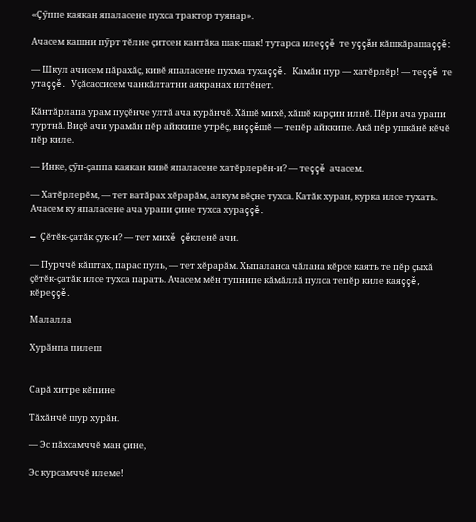«Çӳппе каякан япаласене пухса трактор туянар».

Ачасем кашни пӳрт тĕлне çитсен кантăка шак-шак! тутарса илеççĕ те уççăн кăшкăрашаççĕ:

— Шкул ачисем пăрахăç, кивĕ япаласене пухма тухаççĕ. Камăн пур — хатĕрлĕр! — теççĕ те утаççĕ. Уçăсассисем чанкăлтатни аякранах илтĕнет.

Кăнтăрлапа урам пуçĕнче ултă ача курăнчĕ. Хăшĕ михĕ, хăшĕ карçин илнĕ. Пĕри ача урапи туртнă. Виçĕ ачи урамăн пĕр айккипе утрĕç, виççĕшĕ — тепĕр айккипе. Акă пĕр ушкăнĕ кĕчĕ пĕр киле.

— Инке, çӳп-çаппа каякан кивĕ япаласене хатĕрлерĕн-и? — теççĕ ачасем.

— Хатĕрлерĕм, — тет ватăрах хĕрарăм, алкум вĕçне тухса. Катăк хуран, курка илсе тухать. Ачасем ку япаласене ача урапи çине тухса хураççĕ.

— Çĕтĕк-çатăк çук-и? — тет михĕ çĕкленĕ ачи.

— Пурччĕ кăштах, парас пуль, — тет хĕрарăм. Хыпаланса чăлана кĕрсе каять те пĕр çыхă çĕтĕк-çатăк илсе тухса парать. Ачасем мĕн тупнипе кăмăллă пулса тепĕр киле каяççĕ, кĕреççĕ.

Малалла

Хурӑнпа пилеш


Сарă хитре кĕпине

Тăхăнчĕ шур хурăн.

— Эс пăхсамччĕ ман çине,

Эс курсамччĕ илеме!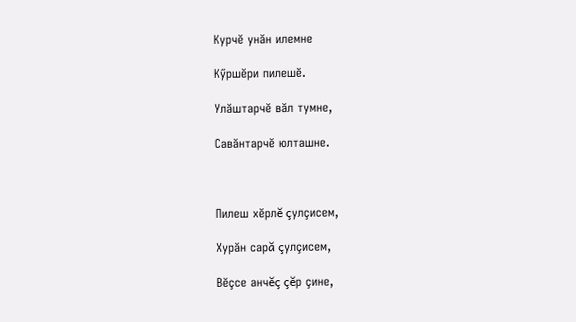Курчĕ унăн илемне

Кӳршĕри пилешĕ.

Улăштарчĕ вăл тумне,

Савăнтарчĕ юлташне.



Пилеш хĕрлĕ çулçисем,

Хурăн сарă çулçисем,

Вĕçсе анчĕç çĕр çине,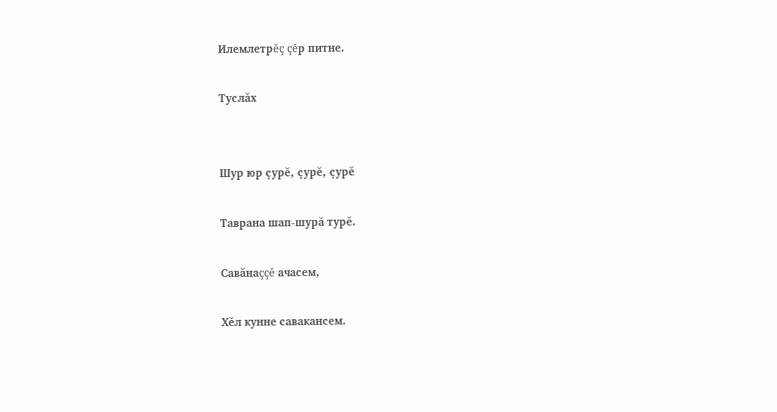Илемлетрĕç çĕр питне.

Туслăх


Шур юр çурĕ, çурĕ, çурĕ

Таврана шап-шурă турĕ.

Савăнаççĕ ачасем,

Хĕл кунне савакансем.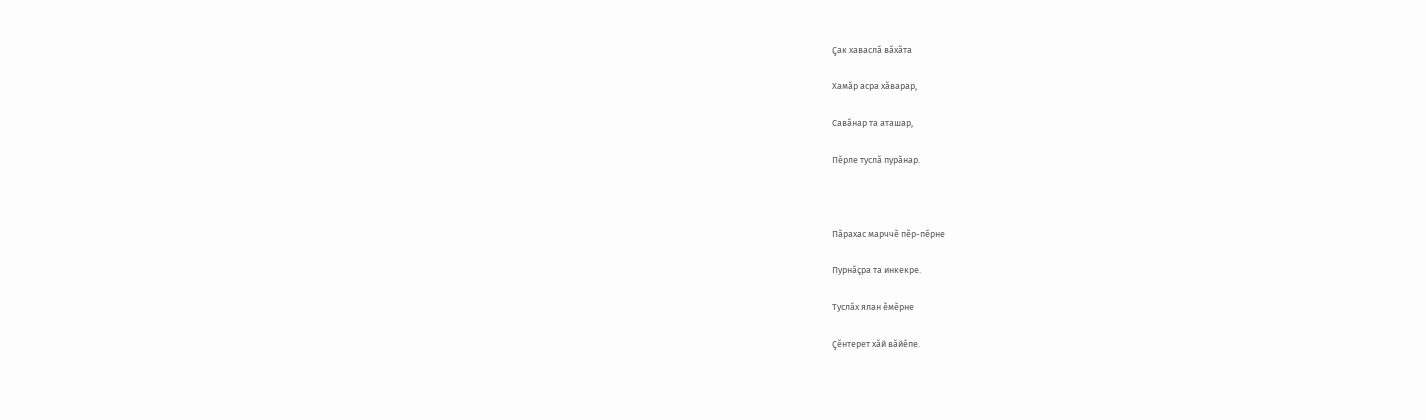Çак хаваслă вăхăта

Хамăр асра хăварар,

Савăнар та аташар,

Пĕрле туслă пурăнар.



Пăрахас марччĕ пĕр-пĕрне

Пурнăçра та инкекре.

Туслăх ялан ĕмĕрне

Çĕнтерет хăй вăйĕпе.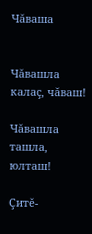Чăваша


Чăвашла калаç, чăваш!

Чăвашла ташла, юлташ!

Çитĕ-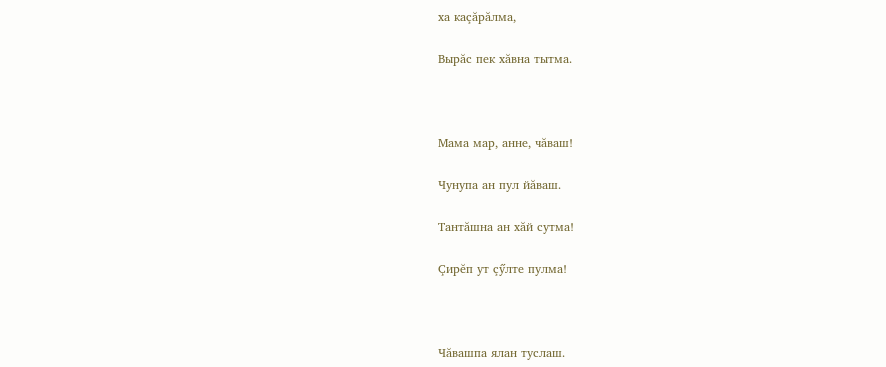ха каçăрăлма,

Вырăс пек хăвна тытма.



Мама мар, анне, чăваш!

Чунупа ан пул йăваш.

Тантăшна ан хăй сутма!

Çирĕп ут çӳлте пулма!



Чăвашпа ялан туслаш.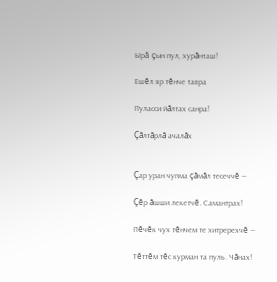Ырă çын пул, хурăнташ!

Ешĕл яр тĕнче тавра

Пуласси йăлтах санра!

Çăлтăрлă ачалăх


Çар уран чупма çăмăл тесеччĕ —

Çĕр ăшши лекетчĕ. Самантрах!

Пĕчĕк чух тĕнчем те хитререхчĕ —

Тĕттĕм тĕс курман та пуль. Чăнах!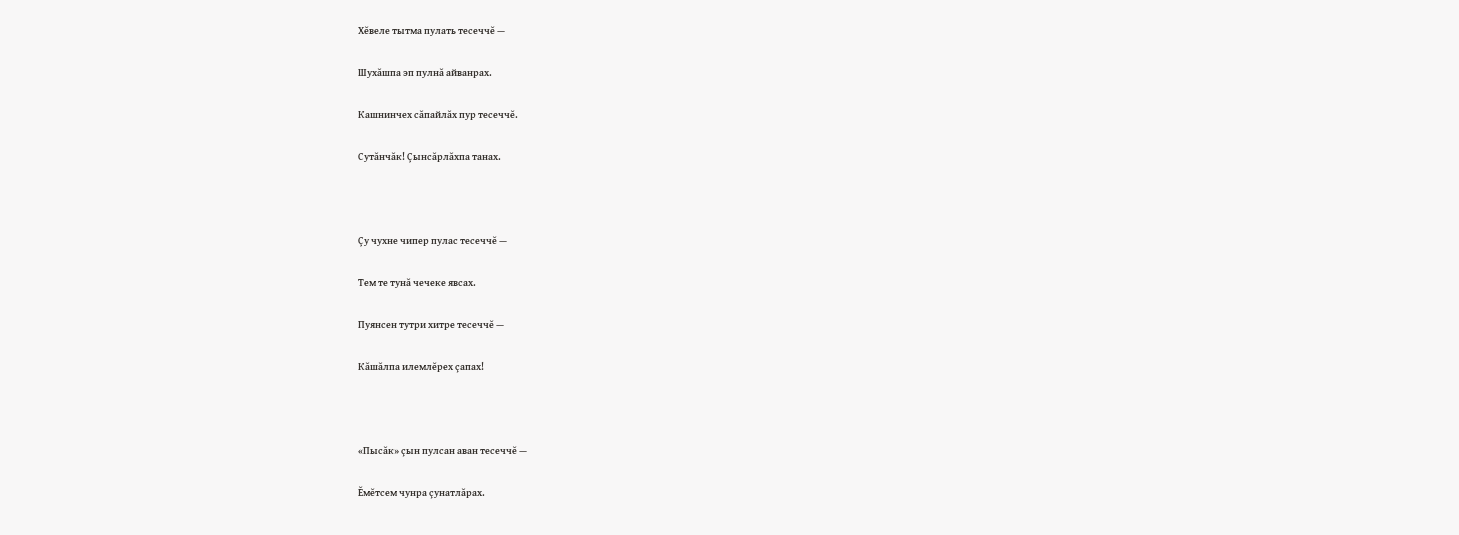Хĕвеле тытма пулать тесеччĕ —

Шухăшпа эп пулнă айванрах.

Кашнинчех сăпайлăх пур тесеччĕ.

Сутăнчăк! Çынсăрлăхпа танах.



Çу чухне чипер пулас тесеччĕ —

Тем те тунă чечеке явсах.

Пуянсен тутри хитре тесеччĕ —

Кăшăлпа илемлĕрех çапах!



«Пысăк» çын пулсан аван тесеччĕ —

Ĕмĕтсем чунра çунатлăрах.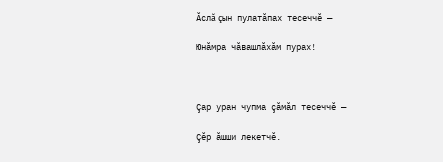Ăслă çын пулатăпах тесеччĕ —

Юнăмра чăвашлăхăм пурах!



Çар уран чупма çăмăл тесеччĕ —

Çĕр ăшши лекетчĕ.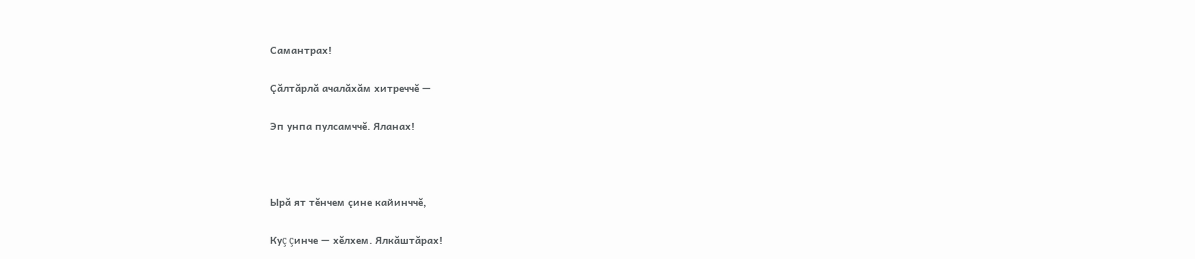Самантрах!

Çăлтăрлă ачалăхăм хитреччĕ —

Эп унпа пулсамччĕ. Яланах!



Ырă ят тĕнчем çине кайинччĕ,

Куç çинче — хĕлхем. Ялкăштăрах!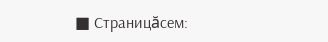■ Страницăсем: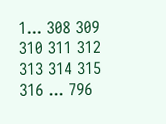1... 308 309 310 311 312 313 314 315 316 ... 796